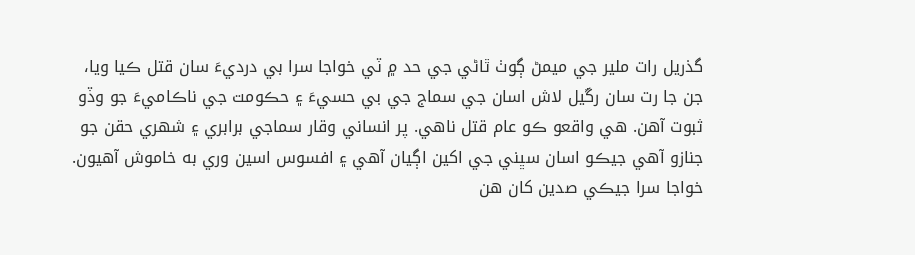گذريل رات ملير جي ميمڻ ڳوٺ ٿاڻي جي حد ۾ ٽي خواجا سرا بي درديءَ سان قتل ڪيا ويا، جن جا رت سان رڱيل لاش اسان جي سماج جي بي حسيءَ ۽ حڪومت جي ناڪاميءَ جو وڏو ثبوت آھن. ھي واقعو ڪو عام قتل ناھي. پر انساني وقار سماجي برابري ۽ شهري حقن جو جنازو آھي جيڪو اسان سڀني جي اکين اڳيان آهي ۽ افسوس اسين وري به خاموش آھيون. خواجا سرا جيڪي صدين کان ھن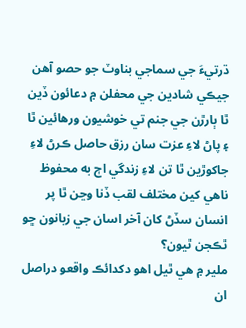ڌرتيءَ جي سماجي بناوٽ جو حصو آھن جيڪي شادين جي محفلن ۾ دعائون ڏين ٿا ٻارڙن جي جنم تي خوشيون ورهائين ٿا ۽ پاڻ لاءِ عزت سان رزق حاصل ڪرڻ لاءِ جاکوڙين ٿا تن لاءِ زندگي اڄ به محفوظ ناھي کين مختلف لقب ڏنا وڃن ٿا پر انسان سڏڻ کان آخر اسان جي زبانون ڇو ٿڪجن ٿيون؟
ملير ۾ ھي ٿيل اهو دکدائڪ واقعو دراصل ان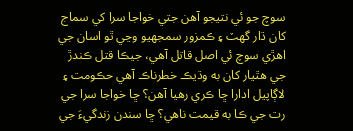سوچ جو ئي نتيجو آھن جتي خواجا سرا کي سماج کان ڌار گهٽ ۽ ڪمزور سمجهيو وڃي ٿو اسان جي اھڙي سوچ ئي اصل قاتل آھي، جيڪا قتل ڪندڙ جي هٿيار کان به وڌيڪ خطرناڪ آھي حڪومت ۽ لاڳاپيل ادارا ڇا ڪري رھيا آھن؟ ڇا خواجا سرا جي رت جي ڪا به قيمت ناھي؟ ڇا سندن زندگيءَ جي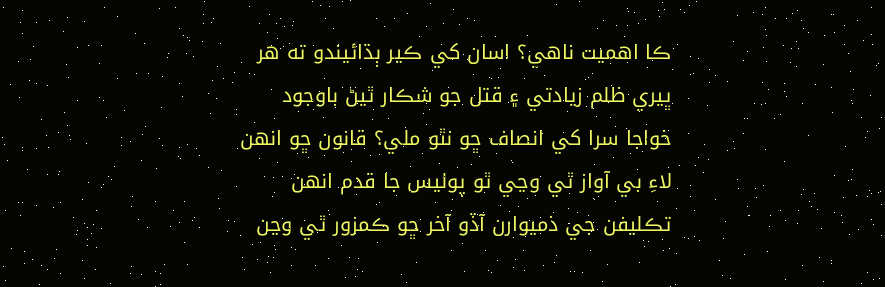ڪا اھميت ناھي؟ اسان کي ڪير ٻڌائيندو ته ھر ڀيري ظلم زيادتي ۽ قتل جو شڪار ٿيڻ باوجود خواجا سرا کي انصاف ڇو نٿو ملي؟ قانون ڇو انھن لاءِ بي آواز ٿي وڃي ٿو پوليس جا قدم انھن تڪليفن جي ذميوارن آڏو آخر ڇو ڪمزور ٿي وڃن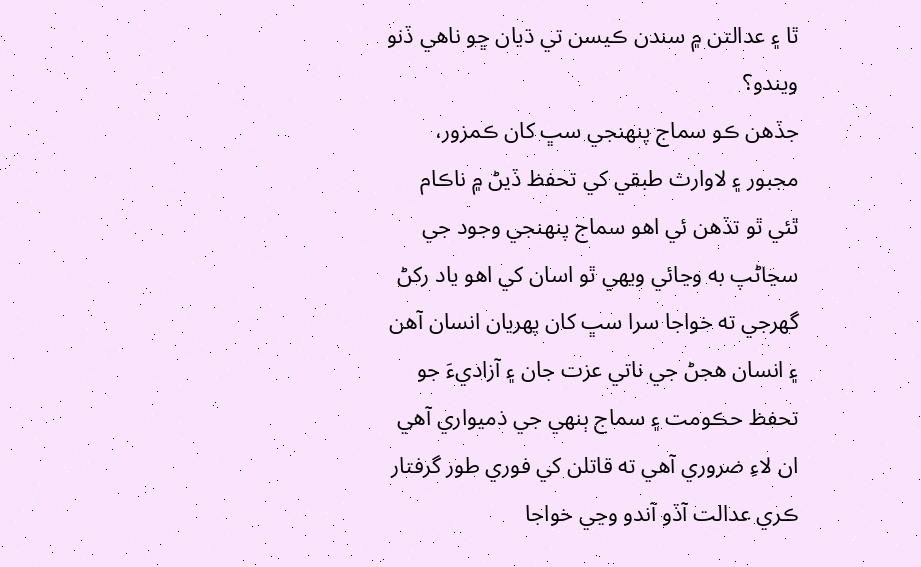ٿا ۽ عدالتن ۾ سندن ڪيسن تي ڌيان ڇو ناھي ڏنو ويندو؟
جڏهن ڪو سماج پنهنجي سڀ کان ڪمزور، مجبور ۽ لاوارث طبقي کي تحفظ ڏيڻ ۾ ناڪام ٿئي ٿو تڏهن ئي اهو سماج پنهنجي وجود جي سڃاڻپ به وڃائي ويھي ٿو اسان کي اهو ياد رکڻ گھرجي ته خواجا سرا سڀ کان پهريان انسان آھن ۽ انسان هجڻ جي ناتي عزت جان ۽ آزاديءَ جو تحفظ حڪومت ۽ سماج ٻنهي جي ذميواري آھي ان لاءِ ضروري آھي ته قاتلن کي فوري طور گرفتار ڪري عدالت آڏو آندو وڃي خواجا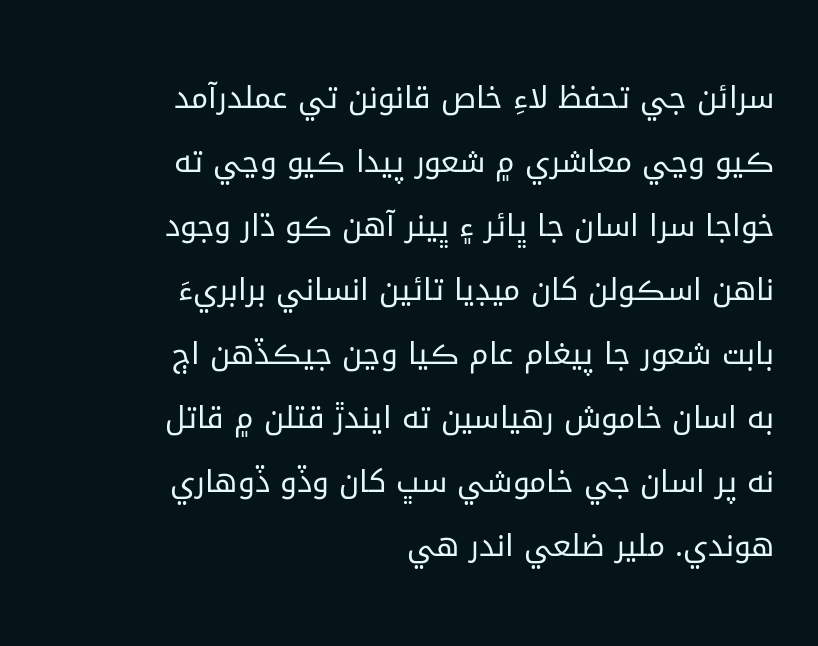سرائن جي تحفظ لاءِ خاص قانونن تي عملدرآمد ڪيو وڃي معاشري ۾ شعور پيدا ڪيو وڃي ته خواجا سرا اسان جا ڀائر ۽ ڀينر آھن ڪو ڌار وجود ناھن اسڪولن کان ميڊيا تائين انساني برابريءَ بابت شعور جا پيغام عام ڪيا وڃن جيڪڏهن اڄ به اسان خاموش رھياسين ته ايندڙ قتلن ۾ قاتل نه پر اسان جي خاموشي سڀ کان وڏو ڏوهاري ھوندي. ملير ضلعي اندر ھي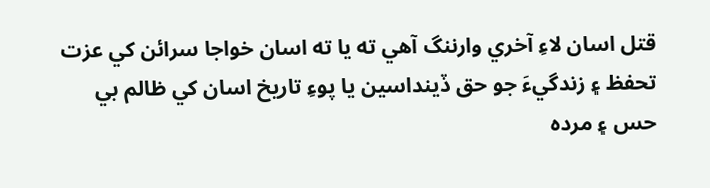قتل اسان لاءِ آخري وارننگ آھي ته يا ته اسان خواجا سرائن کي عزت تحفظ ۽ زندگيءَ جو حق ڏينداسين يا پوءِ تاريخ اسان کي ظالم بي حس ۽ مرده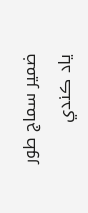ضمير سماج طور ياد ڪندي